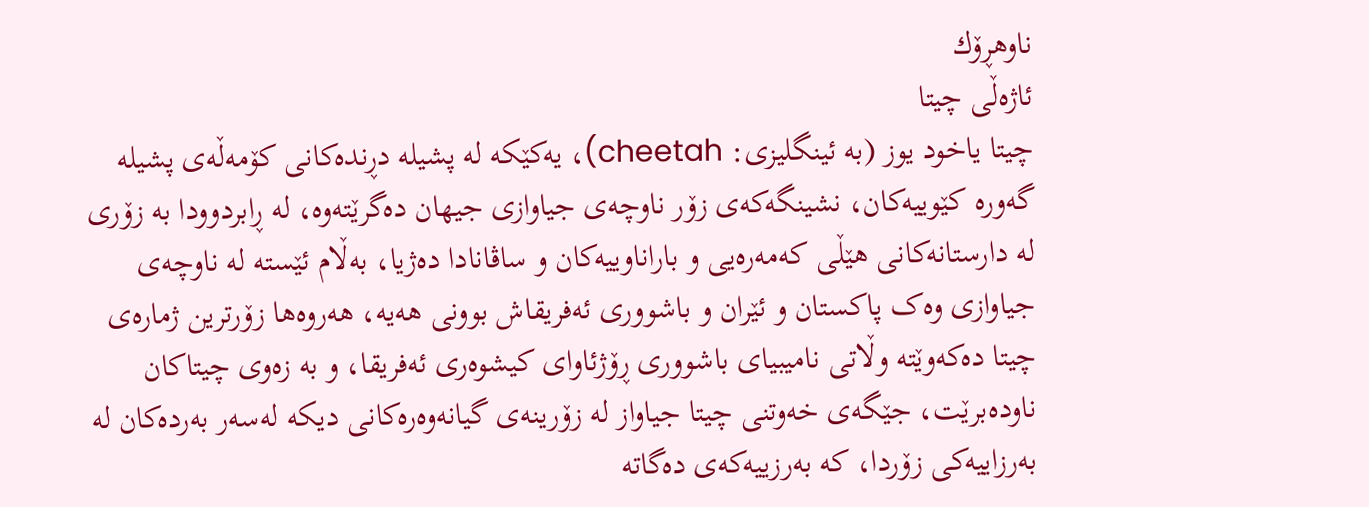ناوهڕۆك
ئاژەڵی چیتا
چیتا یاخود یوز (بە ئینگلیزی: cheetah)، یەکێکە لە پشیلە دڕندەکانی کۆمەڵەی پشیلە گەورە کێوییەکان، نشینگەکەی زۆر ناوچەی جیاوازی جیهان دەگرێتەوە، لە ڕابردوودا بە زۆری لە دارستانەکانی هێڵی کەمەرەیی و باراناوییەکان و ساڤانادا دەژیا، بەڵام ئێستە لە ناوچەی جیاوازی وەک پاکستان و ئێران و باشووری ئەفریقاش بوونی هەیە، هەروەها زۆرترین ژمارەی چیتا دەکەوێتە وڵاتی نامیبیای باشووری ڕۆژئاوای کیشوەری ئەفریقا، و بە زەوی چیتاکان ناودەبرێت، جێگەی خەوتنی چیتا جیاواز لە زۆرینەی گیانەوەرەکانی دیکە لەسەر بەردەکان لە بەرزاییەکی زۆردا، کە بەرزییەکەی دەگاتە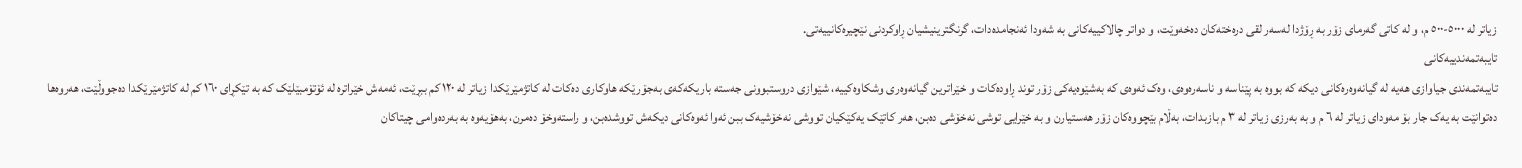زیاتر لە ٥٠٠٠-٥٠٠ م، و لە کاتی گەرمای زۆر بە ڕۆژدا لەسەر لقی درەختەکان دەخەوێت، و دواتر چالاکییەکانی بە شەودا ئەنجامدەدات، گرنگترینیشیان ڕاوکردنی نێچیرەکانییەتی.
تایبەتمەندییەکانی
تایبەتمەندی جیاوازی هەیە لە گیانەوەرەکانی دیکە کە بووە بە پێناسە و ناسەرەوەی، وەک ئەوەی کە بەشێوەیەکی زۆر توند ڕاودەکات و خێراترین گیانەوەری وشکاوەکییە، شێوازی دروستبوونی جەستە باریکەکەی بەجۆرێکە هاوکاری دەکات لە کاتژمێرێکدا زیاتر لە ١٢٠ کم ببڕێت، ئەمەش خێراترە لە ئۆتۆمبێلێک کە بە تێكڕای ١٦٠ کم لە کاتژمێرێکدا دەجووڵێت، هەروەها دەتوانێت بە یەک جار بۆ مەودای زیاتر لە ٦ م و بە بەرزی زیاتر لە ٣ م بازبدات، بەڵام بێچووەکان زۆر هەستیارن و بە خێرایی توشی نەخۆشی دەبن، هەر کاتێک یەکێکیان تووشی نەخۆشیەک ببن ئەوا ئەوەکانی دیکەش تووشدەبن، و راستەوخۆ دەمرن، بەهۆیەوە بە بەردەوامی چیتاکان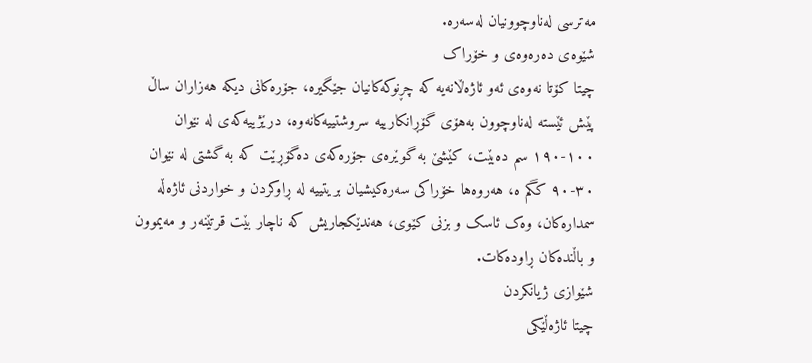مەترسی لەناوچوونیان لەسەرە.
شێوەی دەرەوەی و خۆراک
چیتا کۆتا نەوەی ئەو ئاژەڵانەیە کە چڕنوکەکانیان جێگیرە، جۆرەکانی دیکە هەزاران ساڵ پێش ئێستە لەناوچوون بەهۆی گۆڕانکارییە سروشتییەکانەوە، درێژییەکەی لە نێوان ١٠٠-١٩٠ سم دەبێت، کێشێ بە گوێرەی جۆرەکەی دەگۆڕێت کە بە گشتی لە نێوان ٣٠-٩٠ کگم ە، هەروەها خۆراکی سەرەکیشیان بریتییە لە ڕاوکردن و خواردنی ئاژەڵە سمدارەکان، وەک ئاسک و بزنی کێوی، هەندێکجاریش کە ناچار بێت قرتێنەر و مەیموون و باڵندەکان ڕاودەکات.
شێوازی ژیانکردن
چیتا ئاژەڵێکی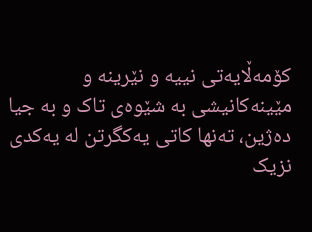کۆمەڵایەتی نییە و نێرینە و مێینەکانیشی بە شێوەی تاک و بە جیا دەژین، تەنها کاتی یەکگرتن لە یەکدی نزیک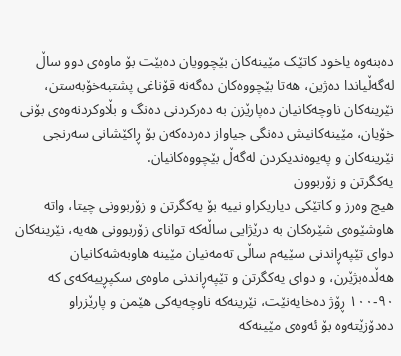دەبنەوە یاخود کاتێک مێینەکان بێچوویان دەبێت بۆ ماوەی دوو ساڵ لەگەڵیاندا دەژین، هەتا بێچووەکان دەگەنە قۆناغی پشتبەخۆبەستن، نێرینەکان ناوچەکانیان دەپارێزن بە دەرکردنی دەنگ و بڵاوکردنەوەی بۆنی خۆیان، مێینەکانیش دەنگی جیاواز دەردەکەن بۆ ڕاکێشانی سەرنجی نێرینەکان و پەیوەندیکردن لەگەڵ بێچووەکانیان.
یەکگرتن و زۆربوون
هیچ وەرز و کاتێکی دیاریکراو نییە بۆ یەکگرتن و زۆربوونی چیتا، واتە هاوشێوەی شێرەکان بە درێژایی ساڵەکە توانای زۆربوونی هەیە، نێرینەکان دوای تێپەڕاندنی سێیەم ساڵی تەمەنیان مێینە هاوبەشەکانیان هەڵدەبژێرن، و دوای یەکگرتن و تێپەڕاندنی ماوەی سکپڕییەکەی کە ٩٠-١٠٠ ڕۆژ دەخایەنێت، نێرینەکە ناوچەیەکی هێمن و پارێزراو دەدۆزێتەوە بۆ ئەوەی مێینەکە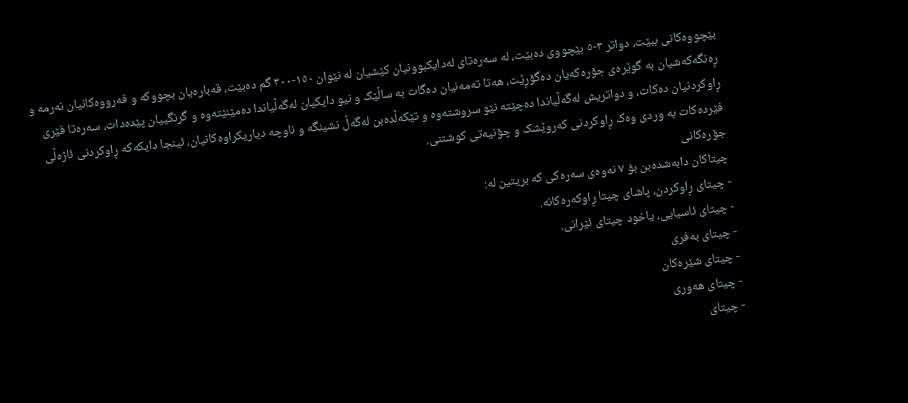بێچووەکانی ببێت، دواتر ٣-٥ بێچووی دەبێت، لە سەرەتای لەدایکبوونیان کێشیان لە نێوان ١٥٠-٣٠٠ گم دەبێت، قەبارەیان بچووکە و فەرووەکانیان نەرمە و ڕەنگەکەشیان بە گوێرەی جۆرەکەیان دەگۆڕێت، هەتا تەمەنیان دەگات بە ساڵێک و نیو دایکیان لەگەڵیاندا دەمێنێتەوە و گرنگییان پێدەدات، سەرەتا فێری ڕاوکردنیان دەکات، و دواتریش لەگەڵیاندا دەچێتە نێو سروشتەوە و تێکەڵدەبن لەگەڵ نشینگە و ناوچە دیاریکراوەکانیان، ئینجا دایکەکە ڕاوکردنی ئاژەڵی فێردەکات بە وردی وەک ڕاوکردنی کەروێشک و چۆنیەتی کوشتنی.
جۆرەکانی
چیتاکان دابەشدەبن بۆ ٧ نەوەی سەرەکی کە بریتین لە:
- چیتای ڕاوکردن، پاشای چیتا ڕاوکەرەکانە.
- چیتای ئاسیایی، یاخود چیتای ئێرانی.
- چیتای بەفری
- چیتای شێرەکان
- چیتای هەوری
- چیتای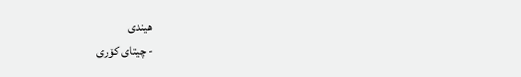هیندی
- چیتای کۆری